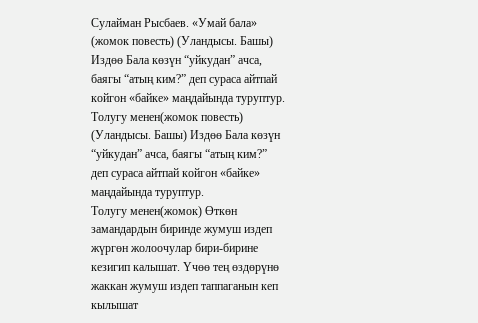Сулайман Рысбаев. «Умай бала»
(жомок повесть) (Уландысы. Башы) Издөө Бала көзүн “уйкудан” ачса, баягы “атың ким?” деп сураса айтпай койгон «байке» маңдайында туруптур.
Толугу менен(жомок повесть) (Уландысы. Башы) Издөө Бала көзүн “уйкудан” ачса, баягы “атың ким?” деп сураса айтпай койгон «байке» маңдайында туруптур.
Толугу менен(жомок) Өткөн замандардын биринде жумуш издеп жүргөн жолоочулар бири-бирине кезигип калышат. Үчөө тең өздөрүнө жаккан жумуш издеп таппаганын кеп кылышат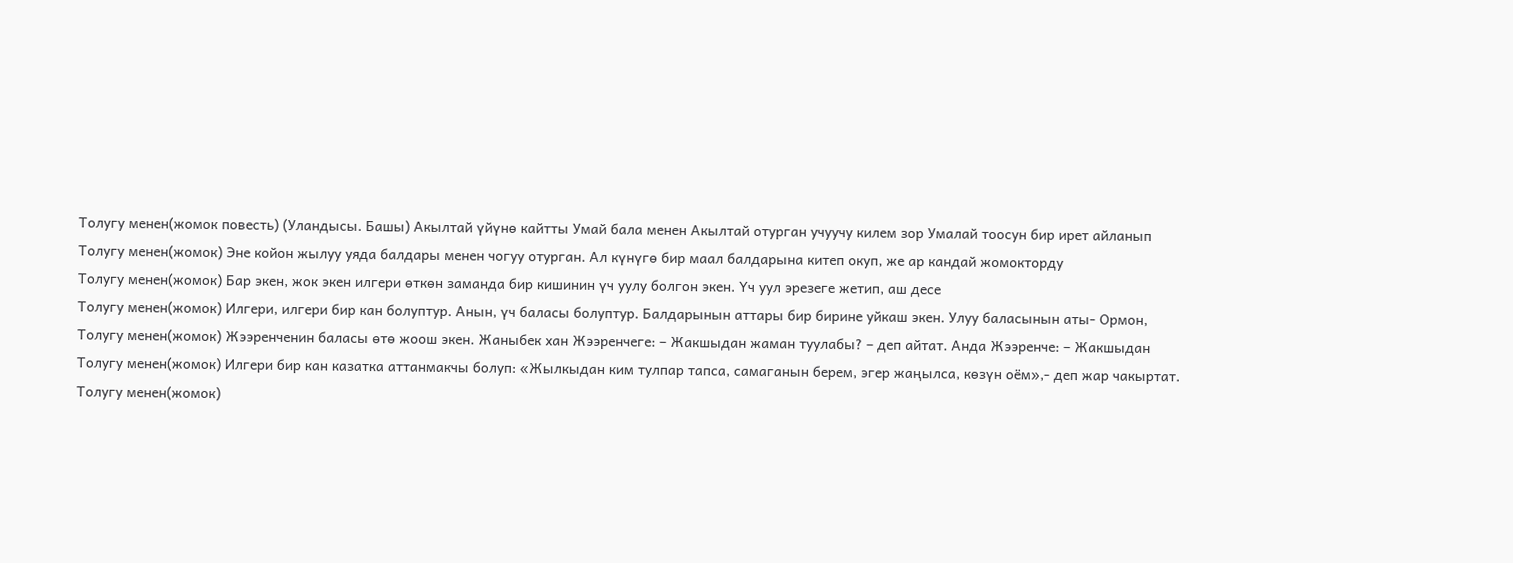Толугу менен(жомок повесть) (Уландысы. Башы) Акылтай үйүнө кайтты Умай бала менен Акылтай отурган учуучу килем зор Умалай тоосун бир ирет айланып
Толугу менен(жомок) Эне койон жылуу уяда балдары менен чогуу отурган. Ал күнүгө бир маал балдарына китеп окуп, же ар кандай жомокторду
Толугу менен(жомок) Бар экен, жок экен илгери өткөн заманда бир кишинин үч уулу болгон экен. Үч уул эрезеге жетип, аш десе
Толугу менен(жомок) Илгери, илгери бир кан болуптур. Анын, үч баласы болуптур. Балдарынын аттары бир бирине уйкаш экен. Улуу баласынын аты- Ормон,
Толугу менен(жомок) Жээренченин баласы өтө жоош экен. Жаныбек хан Жээренчеге: – Жакшыдан жаман туулабы? – деп айтат. Анда Жээренче: – Жакшыдан
Толугу менен(жомок) Илгери бир кан казатка аттанмакчы болуп: «Жылкыдан ким тулпар тапса, самаганын берем, эгер жаңылса, көзүн оём»,- деп жар чакыртат.
Толугу менен(жомок)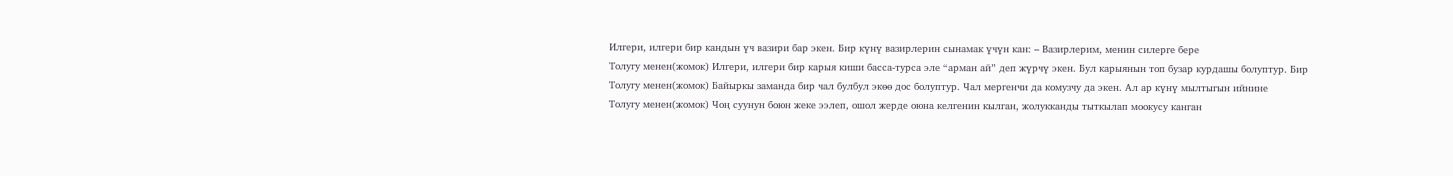Илгери, илгери бир кандын үч вазири бар экен. Бир күнү вазирлерин сынамак үчүн кан: – Вазирлерим, менин силерге бере
Толугу менен(жомок) Илгери, илгери бир карыя киши басса-турса эле “арман ай” деп жүрчү экен. Бул карыянын топ бузар курдашы болуптур. Бир
Толугу менен(жомок) Байыркы заманда бир чал булбул экөө дос болуптур. Чал мергенчи да комузчу да экен. Ал ар күнү мылтыгын ийнине
Толугу менен(жомок) Чоң суунун боюн жеке ээлеп, ошол жерде оюна келгенин кылган, жолукканды тыткылап моокусу канган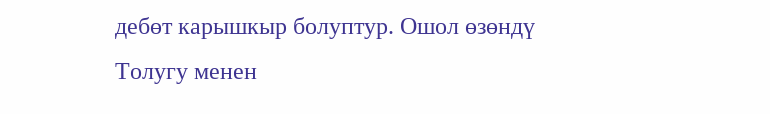дебөт карышкыр болуптур. Ошол өзөндү
Толугу менен